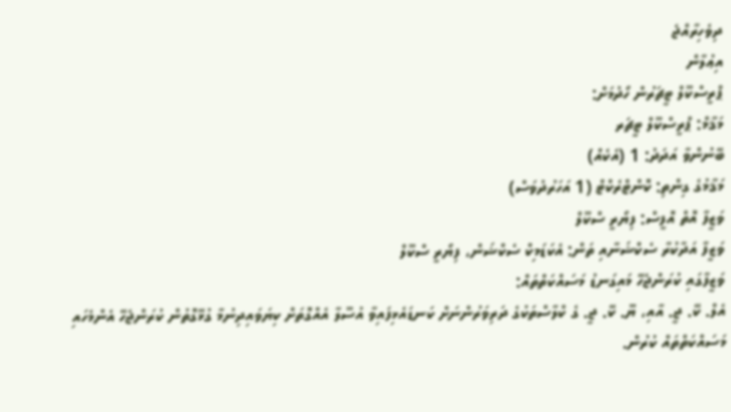ދިވެހިރާއްޖެ
އިޢުލާން
ޕްރީސްކޫލް ޓީޗަރުން ހޯދުމަށް:
މަޤާމް: ޕްރީސްކޫލް ޓީޗަރ
ބޭނުންވާ އަދަދު: 1 (އެކެއް)
މަޤާމުގެ ގިންތި: ކޮންޓްރެކްޓް (1 އަހަރުދުވަސް)
ވަޒީފާ އޮތް އޮފީސް: ފިޔޯރީ ސްކޫލް
ވަޒީފާ އަދާކުރާ ސެކްޝަނާއި ތަން: އެކަޑަމިކް ސެކްޝަން، ފިޔޯރީ ސްކޫލް
ވަޒީފާގައި ކުރަންޖެހޭ މައިގަނޑު މަސައްކަތްތައް:
އެލް. ކޭ. ޖީ. އާއި، ޔޫ. ކޭ. ޖީ. ގެ ކްލާސްތަކުގެ ދަރިވަރުންނަށް ކަނޑައެޅިފައިވާ އުސޫލާ އެއްގޮތަށް ކިޔަވައިދިނުމާ ގުޅޭގޮތުން ކުރަންޖެހޭ އެންމެހައި މަސައްކަތްތައް ކުރުން.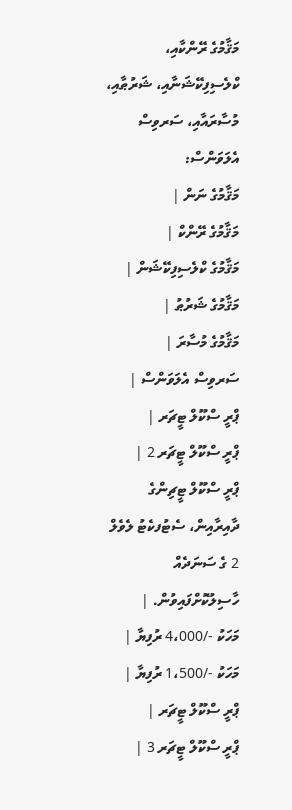މަޤާމުގެ ރޭންކާއި، ކްލެސިފިކޭޝަނާއި، ޝަރުޠާއި، މުސާރައާއި، ސަރވިސް އެލަވަންސް:
މަޤާމުގެ ނަން |
މަޤާމުގެ ރޭންކް |
މަޤާމުގެ ކްލެސިފިކޭޝަން |
މަޤާމުގެ ޝަރުޠު |
މަޤާމުގެ މުސާރަ |
ސަރވިސް އެލަވަންސް |
ޕްރީ ސްކޫލް ޓީޗަރ |
ޕްރީ ސްކޫލް ޓީޗަރ 2 |
ޕްރީ ސްކޫލް ޓީޗިންގެ ދާއިރާއިން، ސެޓުފކެޓު ލެވެލް 2 ގެ ސަނަދެއް ހާސިލުކޮށްފައިވުން. |
މަހަކު -/4،000 ރުފިޔާ |
މަހަކު -/1،500 ރުފިޔާ |
ޕްރީ ސްކޫލް ޓީޗަރ |
ޕްރީ ސްކޫލް ޓީޗަރ 3 |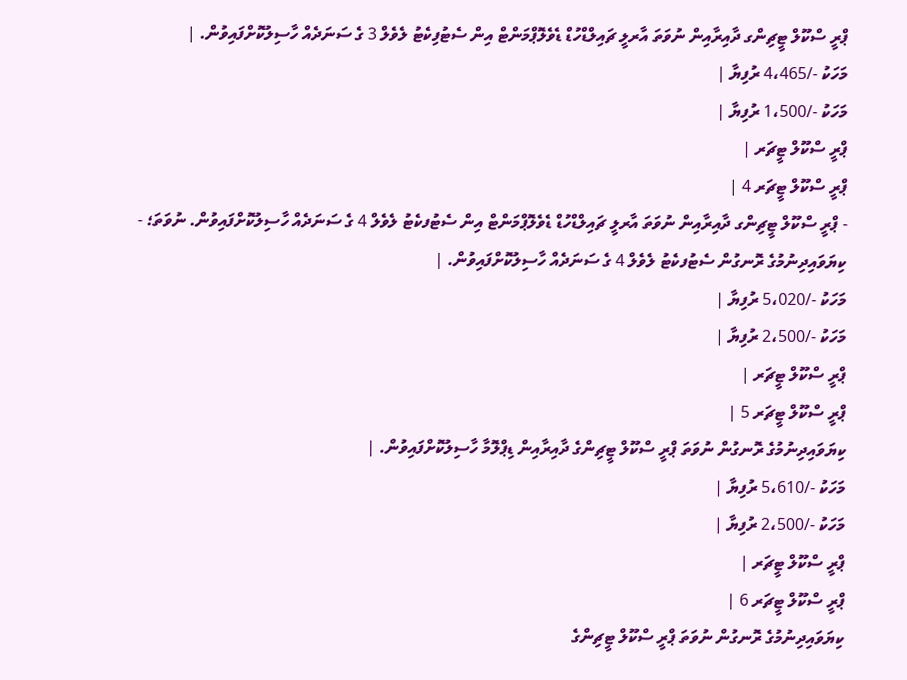ޕްރީ ސްކޫލް ޓީޗިންގ ދާއިރާއިން ނުވަތަ އާރލީ ޗައިލްޑްހުޑް ޑެވެލޮޕްމަންޓް އިން ސެޓުފިކެޓު ލެވެލް 3 ގެ ސަނަދެއް ހާސިލުކޮށްފައިވުން. |
މަހަކު -/4،465 ރުފިޔާ |
މަހަކު -/1،500 ރުފިޔާ |
ޕްރީ ސްކޫލް ޓީޗަރ |
ޕްރީ ސްކޫލް ޓީޗަރ 4 |
- ޕްރީ ސްކޫލް ޓީޗިންގ ދާއިރާއިން ނުވަތަ އާރލީ ޗައިލްޑްހުޑް ޑެވެލޮޕްމަންޓް އިން ސެޓުފކެޓު ލެވެލް 4 ގެ ސަނަދެއް ހާސިލުކޮށްފައިވުން. ނުވަތަ؛ - ކިޔަވައިދިނުމުގެ ރޮނގުން ސެޓުފކެޓު ލެވެލް 4 ގެ ސަނަދެއް ހާސިލުކޮށްފައިވުން. |
މަހަކު -/5،020 ރުފިޔާ |
މަހަކު -/2،500 ރުފިޔާ |
ޕްރީ ސްކޫލް ޓީޗަރ |
ޕްރީ ސްކޫލް ޓީޗަރ 5 |
ކިޔަވައިދިނުމުގެ ރޮނގުން ނުވަތަ ޕްރީ ސްކޫލް ޓީޗިންގެ ދާއިރާއިން ޑިޕްލޮމާ ހާސިލުކޮށްފައިވުން. |
މަހަކު -/5،610 ރުފިޔާ |
މަހަކު -/2،500 ރުފިޔާ |
ޕްރީ ސްކޫލް ޓީޗަރ |
ޕްރީ ސްކޫލް ޓީޗަރ 6 |
ކިޔަވައިދިނުމުގެ ރޮނގުން ނުވަތަ ޕްރީ ސްކޫލް ޓީޗިންގެ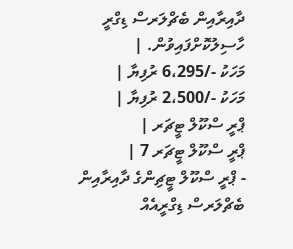ދާއިރާއިން ބެޗްލަރސް ޑިގްރީ ހާސިލުކޮށްފައިވުން. |
މަހަކު -/6،295 ރުފިޔާ |
މަހަކު -/2،500 ރުފިޔާ |
ޕްރީ ސްކޫލް ޓީޗަރ |
ޕްރީ ސްކޫލް ޓީޗަރ 7 |
- ޕްރީ ސްކޫލް ޓީޗިންގެ ދާއިރާއިން ބެޗްލަރސް ޑިގްރީއެއް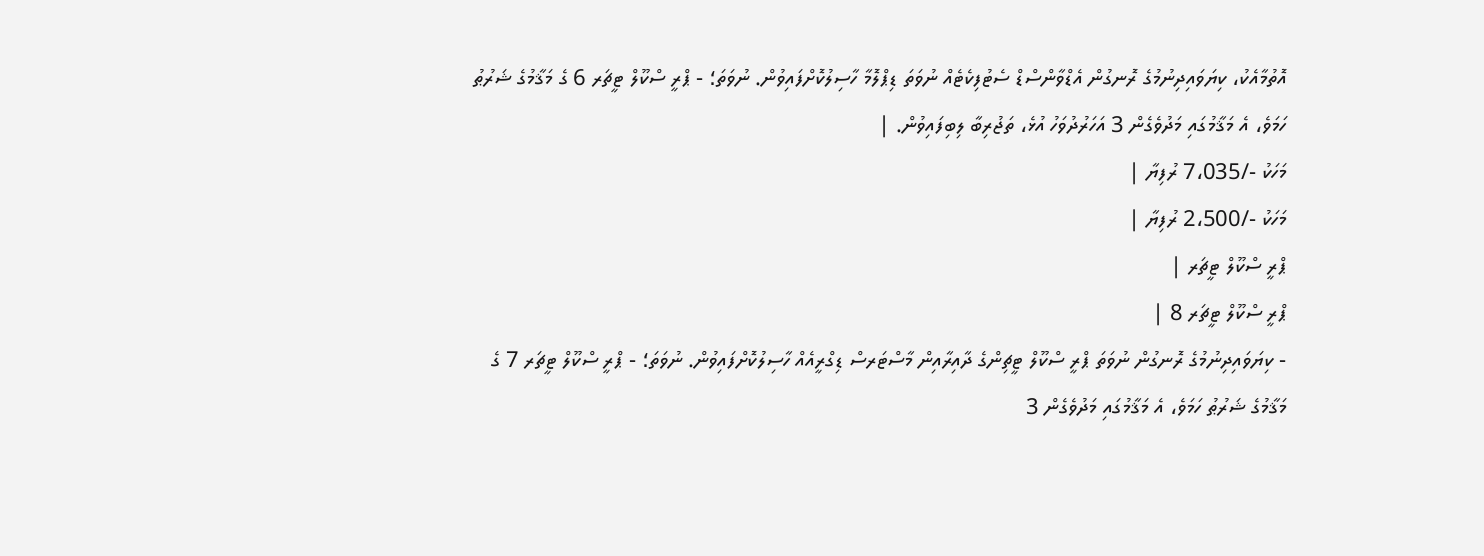އޮތުމާއެކު، ކިޔަވައިދިނުމުގެ ރޮނގުން އެޑްވާންސްޑް ސެޓުފިކެޓެއް ނުވަތަ ޑިޕްލޮމާ ހާސިލުކޮށްފައިވުން. ނުވަތަ؛ - ޕްރީ ސްކޫލް ޓީޗަރ 6 ގެ މަޤާމުގެ ޝަރުޠު ހަމަވެ، އެ މަޤާމުގައި މަދުވެގެން 3 އަހަރުދުވަހު އުޅެ، ތަޖުރިބާ ލިބިފައިވުން. |
މަހަކު -/7،035 ރުފިޔާ |
މަހަކު -/2،500 ރުފިޔާ |
ޕްރީ ސްކޫލް ޓީޗަރ |
ޕްރީ ސްކޫލް ޓީޗަރ 8 |
- ކިޔަވައިދިނުމުގެ ރޮނގުން ނުވަތަ ޕްރީ ސްކޫލް ޓީޗިންގެ ދާއިރާއިން މާސްޓަރސް ޑިގްރީއެއް ހާސިލުކޮށްފައިވުން. ނުވަތަ؛ - ޕްރީ ސްކޫލް ޓީޗަރ 7 ގެ މަޤާމުގެ ޝަރުޠު ހަމަވެ، އެ މަޤާމުގައި މަދުވެގެން 3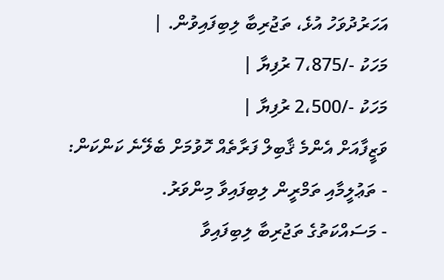އަހަރުދުވަހު އުޅެ، ތަޖުރިބާ ލިބިފައިވުން. |
މަހަކު -/7،875 ރުފިޔާ |
މަހަކު -/2،500 ރުފިޔާ |
ވަޒީފާއަށް އެންމެ ޤާބިލް ފަރާތެއް ހޮވުމަށް ބެލޭނެ ކަންކަން:
- ތަޢުލީމާއި ތަމްރީން ލިބިފައިވާ މިންވަރު.
- މަސައްކަތުގެ ތަޖުރިބާ ލިބިފައިވާ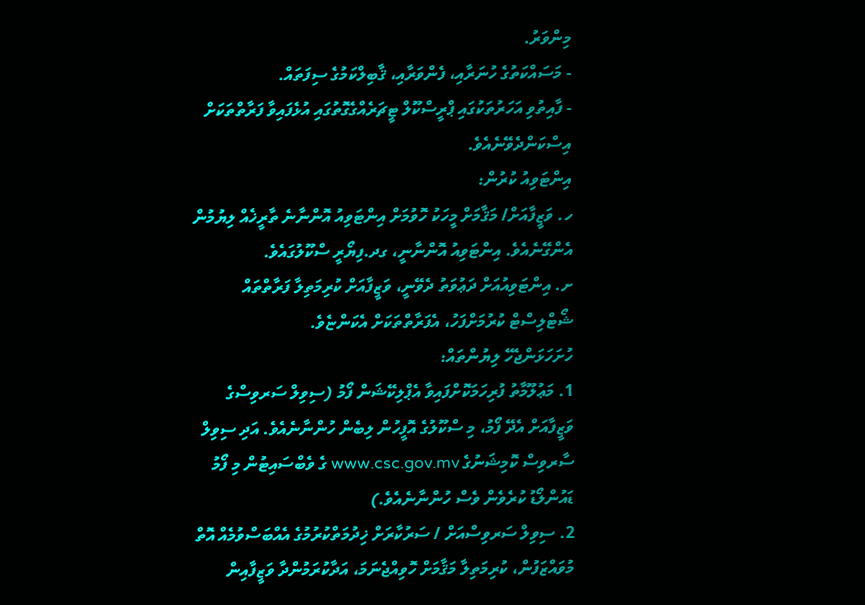މިންވަރު.
- މަސައްކަތުގެ ހުނަރާއި، ފެންވަރާއި، ޤާބިލްކަމުގެ ސިފަތައް.
- ފާއިތުވި އަހަރުތަކުގައި ޕްރީސްކޫލް ޓީޗަރެއްގެގޮތުގައި އުޅެފައިވާ ފަރާތްތަކަށް އިސްކަންދެވޭނެއެވެ.
އިންޓަވިއު ކުރުން:
ހ. ވަޒީފާއަށް/ މަޤާމަށް މީހަކު ހޮވުމަށް އިންޓަވިއު އޮންނާނެ ތާރީޚެއް ލިޔުމުން އެންގޭނެއެވެ. އިންޓަވިއު އޮންނާނީ، ގދ.ފިޔޯރީ ސްކޫލުގައެވެ.
ށ. އިންޓަވިއުއަށް ދަޢުވަތު ދެވޭނީ، ވަޒީފާއަށް ކުރިމަތިލާ ފަރާތްތައް ޝޯޓްލިސްޓް ކުރުމަށްފަހު، އެފަރާތްތަކަށް އެކަންޏެވެ.
ހުށަހަޅަންޖެހޭ ލިޔުންތައް:
1. މަޢުލޫމާތު ފުރިހަމަކޮށްފައިވާ އެޕްލިކޭޝަން ފޯމު (ސިވިލް ސަރވިސްގެ ވަޒީފާއަށް އެދޭ ފޯމު، މި ސްކޫލުގެ އޮފީހުން ލިބެން ހުންނާނެއެވެ. އަދި ސިވިލް ސާރވިސް ކޮމިޝަނުގެ www.csc.gov.mv ގެ ވެބްސައިޓުން މި ފޯމު ޑައުންލޯޑު ކުރެވެން ވެސް ހުންނާނެއެވެ.)
2. ސިވިލް ސަރވިސްއަށް / ސަރުކާރަށް ޚިދުމަތްކުރުމުގެ އެއްބަސްވުމެއް އޮތް މުވައްޒަފުން، ކުރިމަތިލާ މަޤާމަށް ހޮވިއްޖެނަމަ، އަދާކުރަމުންދާ ވަޒީފާއިން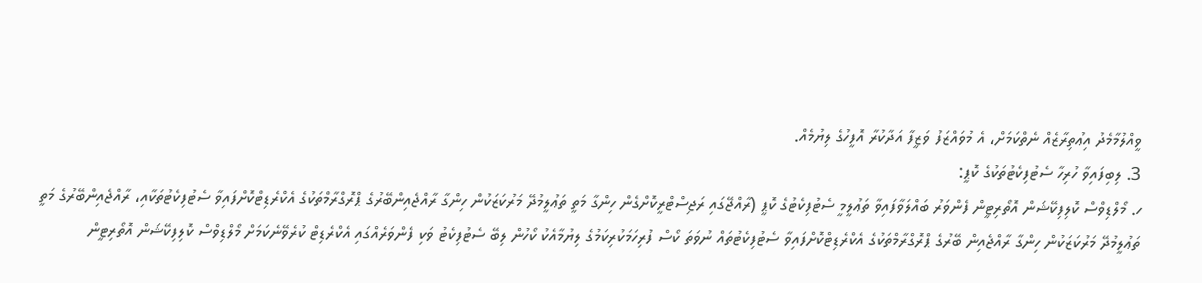ވީއްލުމާމެދު އިޢުތިރާޒެއް ނެތްކަމަށް، އެ މުވައްޒަފު ވަޒީފާ އަދާކުރާ އޮފީހުގެ ލިޔުމެއް.
3. ލިބިފައިވާ ހުރިހާ ސެޓުފިކެޓުތަކުގެ ކޮޕީ:
ހ. މޯލްޑިވްސް ކޮލިފިކޭޝަން އޮތޯރިޓީން ފެންވަރު ބައްލަވާފައިވާ ތަޢުލީމީ ސެޓުފިކެޓުގެ ކޮޕީ (ރާއްޖޭގައި ރަޖިސްޓްރީކޮށްގެން ހިންގާ މަތީ ތަޢުލީމުދޭ މަރުކަޒަކުން ހިންގާ ރާއްޖެއިންބޭރުގެ ޕްރޮގްރާމްތަކުގެ އެކްރެޑިޓްކޮށްފައިވާ ސެޓުފިކެޓުތަކާއި، ރާއްޖެއިންބޭރުގެ މަތީ ތަޢުލީމުދޭ މަރުކަޒަކުން ހިންގާ ރާއްޖެއިން ބޭރުގެ ޕްރޮގްރާމްތަކުގެ އެކްރެޑިޓްކޮށްފައިވާ ސެޓުފިކެޓުތައް ނުވަތަ ކޯސް ފުރިހަމަކުރިކަމުގެ ލިޔުމާއެކު ކޯހުން ލިބޭ ސެޓުފިކެޓު ވަކި ފެންވަރެއްގައި އެކްރެޑިޓް ކުރެވޭނެކަމަށް މޯލްޑިވްސް ކޮލިފިކޭޝަން އޮތޯރިޓީން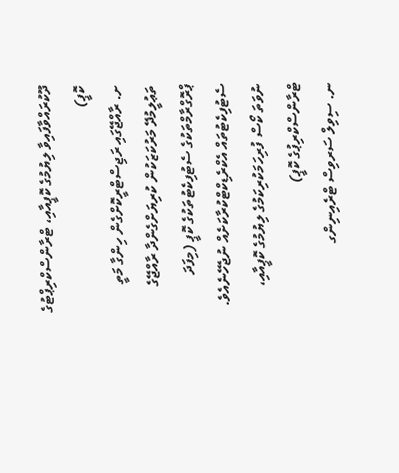ދޫކުރައްވާފައިވާ ލިޔުމުގެ ކޮޕީއާއި، ޓްރާންސްކްރިޕްޓުގެ ކޮޕީ)
ށ. ރާއްޖޭގައި ރަޖިސްޓްރީކޮށްގެން ހިންގާ މަތީ ތަޢުލީމުދޭ މަރުކަޒަކުން ކުރިޔަށްގެންދާ ރާއްޖޭގެ ޕްރޮގްރާމްތަކުގެ ސެޓުފިކެޓުތަކުގެ ކޮޕީ (މިފަދަ ސެޓުފިކެޓުތައް އެކްރެޑިކްޓްކުރާކަށެއް ނުޖެހޭނެއެވެ. ނުވަތަ ކޯސް ފުރިހަމަކުރިކަމުގެ ލިޔުމުގެ ކޮޕީއާއި، ޓްރާންސްކްރިޕުގެ ކޮޕީ)
ނ. ސިވިލް ސަރވިސް ޓްރެއިނިންގ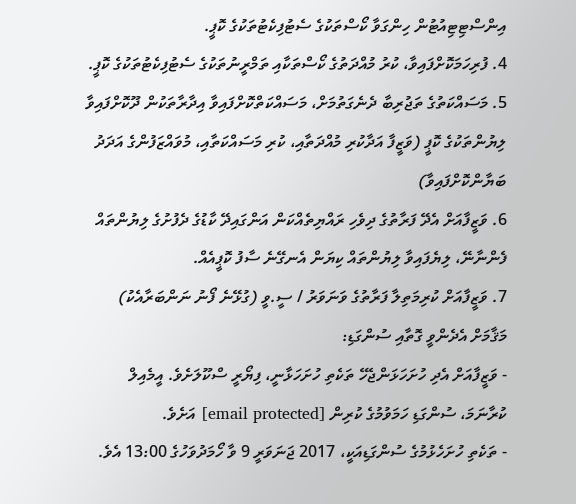އިންސްޓިޓިއުޓުން ހިންގަވާ ކޯސްތަކުގެ ސެޓުފިކެޓުތަކުގެ ކޮޕީ.
4. ފުރިހަމަކޮށްފައިވާ، ކުރު މުއްދަތުގެ ކޯސްތަކާއި ތަމްރީނުތަކުގެ ސެޓުފިކެޓުތަކުގެ ކޮޕީ.
5. މަސައްކަތުގެ ތަޖުރިބާ ދެނެގަތުމަށް، މަސައްކަތްކޮށްފައިވާ އިދާރާތަކުން ދޫކޮށްފައިވާ ލިޔުންތަކުގެ ކޮޕީ (ވަޒީފާ އަދާކުރި މުއްދަތާއި، ކުރި މަސައްކަތާއި، މުވައްޒަފުންގެ އަދަދު ބަޔާންކޮށްފައިވާ)
6. ވަޒީފާއަށް އެދޭ ފަރާތުގެ ދިވެހި ރައްޔިތެއްކަން އަންގައިދޭ ކާޑުގެ ދެފުށުގެ ލިޔުންތައް ފެންނާނޭ، ލިޔެފައިވާ ލިޔުންތައް ކިޔަން އެނގޭނެ ސާފު ކޮޕީއެއް.
7. ވަޒީފާއަށް ކުރިމަތިލާ ފަރާތުގެ ވަނަވަރު / ސީ.ވީ (ގުޅޭނެ ފޯނު ނަންބަރާއެކު)
މަޤާމަށް އެދެންވީ ގޮތާއި ސުންގަޑި:
- ވަޒީފާއަށް އެދި ހުށަހަޅަންޖެހޭ ތަކެތި ހުށަހަޅާނީ، ފިޔޯރީ ސްކޫލަށެވެ. އީމެއިލް ކުރާނަމަ، ސުންގަޑި ހަމަވުމުގެ ކުރިން [email protected] އަށެވެ.
- ތަކެތި ހުށަހެޅުމުގެ ސުންގަޑިއަކީ، 2017 ޖަނަވަރީ 9 ވާ ހޯމަދުވަހުގެ 13:00 އެވެ.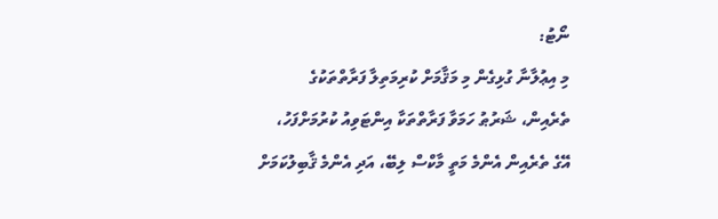ނޯޓު:
މި އިޢުލާނާ ގުޅިގެން މި މަޤާމަށް ކުރިމަތިލާ ފަރާތްތަކުގެ ތެރެއިން، ޝަރުޠު ހަމަވާ ފަރާތްތަކާ އިންޓަވިއު ކުރުމަށްފަހު، އޭގެ ތެރެއިން އެންމެ މަތީ މާކްސް ލިބޭ، އަދި އެންމެ ޤާބިލުކަމަށް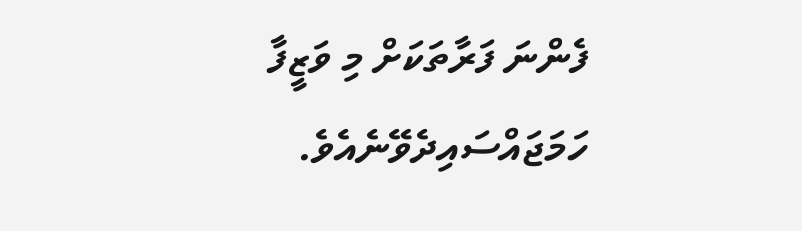ފެންނަ ފަރާތަކަށް މި ވަޒީފާ ހަމަޖައްސައިދެވޭނެއެވެ.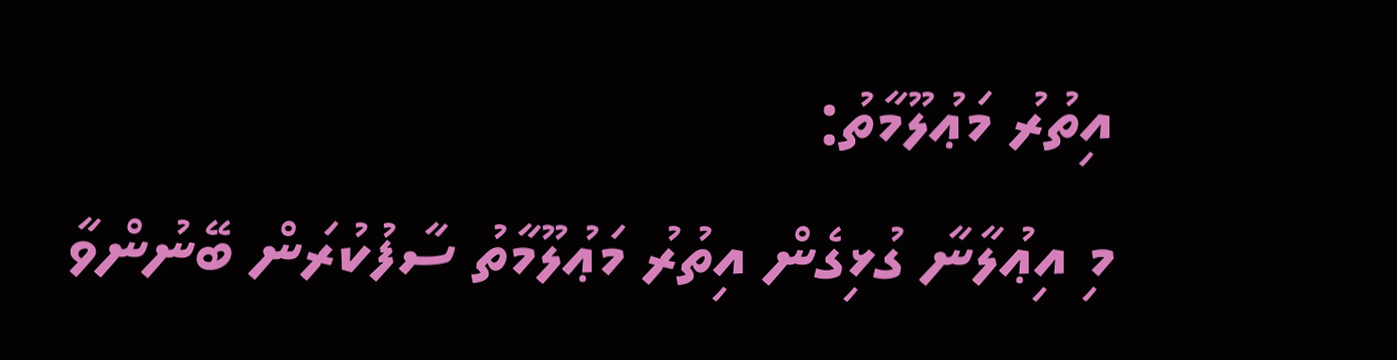އިތުރު މަޢުލޫމާތު:
މި އިޢުލާނާ ގުޅިގެން އިތުރު މަޢުލޫމާތު ސާފުކުރަން ބޭނުންވާ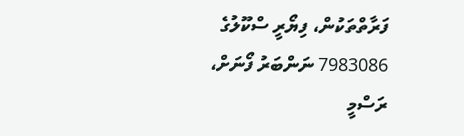ފަރާތްތަކުން، ފިޔޯރީ ސްކޫލުގެ 7983086 ނަންބަރު ފޯނަށް، ރަސްމީ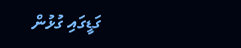ގަޑީގައި ގުޅުން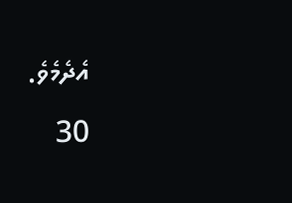އެދެމެވެ.
30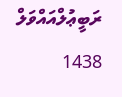ރަބީޢުލްއައްވަލް 1438